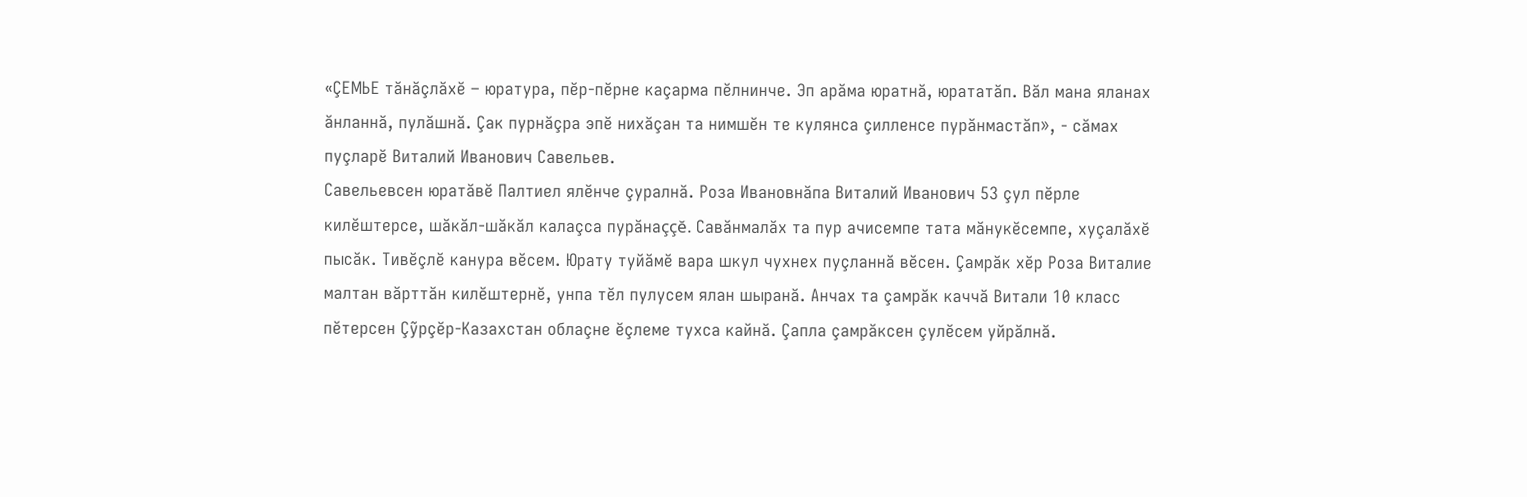«ÇЕМЬЕ тăнăçлăхĕ – юратура, пĕр-пĕрне каçарма пĕлнинче. Эп арăма юратнă, юрататăп. Вăл мана яланах ăнланнă, пулăшнă. Çак пурнăçра эпĕ нихăçан та нимшĕн те кулянса çилленсе пурăнмастăп», - сăмах пуçларĕ Виталий Иванович Савельев.
Савельевсен юратăвĕ Палтиел ялĕнче çуралнă. Роза Ивановнăпа Виталий Иванович 53 çул пĕрле килĕштерсе, шăкăл-шăкăл калаçса пурăнаççĕ. Савăнмалăх та пур ачисемпе тата мăнукĕсемпе, хуçалăхĕ пысăк. Тивĕçлĕ канура вĕсем. Юрату туйăмĕ вара шкул чухнех пуçланнă вĕсен. Çамрăк хĕр Роза Виталие малтан вăрттăн килĕштернĕ, унпа тĕл пулусем ялан шыранă. Анчах та çамрăк каччă Витали 10 класс пĕтерсен Çỹрçĕр-Казахстан облаçне ĕçлеме тухса кайнă. Çапла çамрăксен çулĕсем уйрăлнă.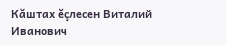Кăштах ĕçлесен Виталий Иванович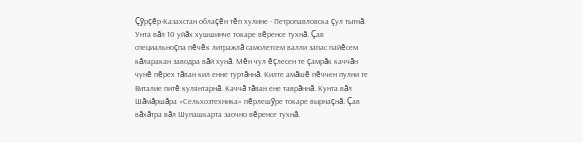Çỹрçĕр-Казахстан облаçĕн тĕп хулине - Петропавловска çул тытнă. Унта вăл 10 уйăх хушшинче токаре вĕренсе тухнă. Çав специальноçпа пĕчĕк литражлă самолетсем валли запас пайĕсем кăларакан заводра вăй хунă. Мĕн чул ĕçлесен те çамрăк каччăн чунĕ пĕрех тăван кил енне туртăннă. Килте амăшĕ пĕччен пулни те Виталие питĕ кулянтарнă. Каччă тăван ене таврăннă. Кунта вăл Шăмăршăра «Сельхозтехника» пĕрлешỹре токаре вырнаçнă. Çав вăхăтра вăл Шупашкарта заочно вĕренсе тухнă.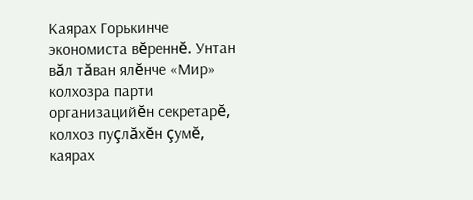Каярах Горькинче экономиста вĕреннĕ. Унтан вăл тăван ялĕнче «Мир» колхозра парти организацийĕн секретарĕ, колхоз пуçлăхĕн çумĕ, каярах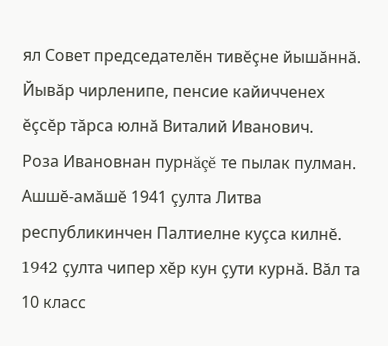ял Совет председателĕн тивĕçне йышăннă. Йывăр чирленипе, пенсие кайичченех ĕçсĕр тăрса юлнă Виталий Иванович.
Роза Ивановнан пурнăçĕ те пылак пулман. Ашшĕ-амăшĕ 1941 çулта Литва республикинчен Палтиелне куçса килнĕ. 1942 çулта чипер хĕр кун çути курнă. Вăл та 10 класс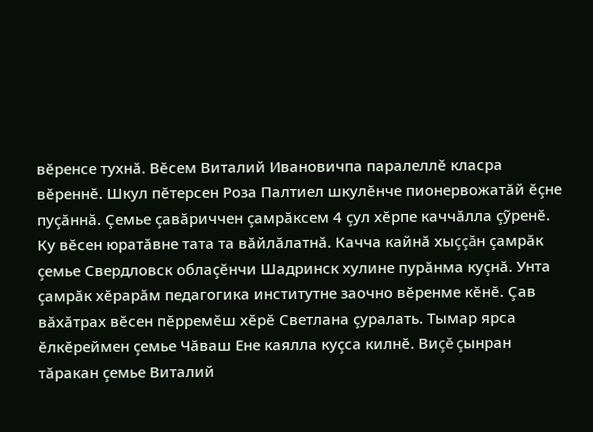вĕренсе тухнă. Вĕсем Виталий Ивановичпа паралеллĕ класра вĕреннĕ. Шкул пĕтерсен Роза Палтиел шкулĕнче пионервожатăй ĕçне пуçăннă. Çемье çавăриччен çамрăксем 4 çул хĕрпе каччăлла çỹренĕ. Ку вĕсен юратăвне тата та вăйлăлатнă. Качча кайнă хыççăн çамрăк çемье Свердловск облаçĕнчи Шадринск хулине пурăнма куçнă. Унта çамрăк хĕрарăм педагогика институтне заочно вĕренме кĕнĕ. Çав вăхăтрах вĕсен пĕрремĕш хĕрĕ Светлана çуралать. Тымар ярса ĕлкĕреймен çемье Чăваш Ене каялла куçса килнĕ. Виçĕ çынран тăракан çемье Виталий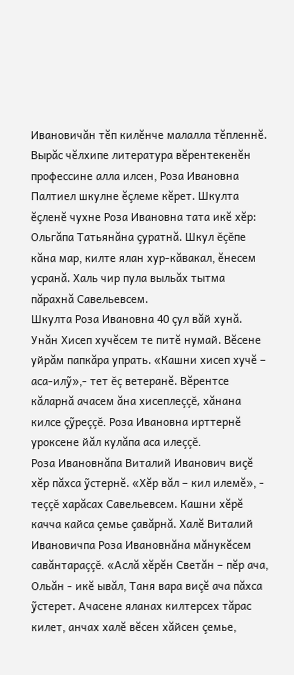Ивановичăн тĕп килĕнче малалла тĕпленнĕ. Вырăс чĕлхипе литература вĕрентекенĕн профессине алла илсен, Роза Ивановна Палтиел шкулне ĕçлеме кĕрет. Шкулта ĕçленĕ чухне Роза Ивановна тата икĕ хĕр: Ольгăпа Татьянăна çуратнă. Шкул ĕçĕпе кăна мар, килте ялан хур-кăвакал, ĕнесем усранă. Халь чир пула выльăх тытма пăрахнă Савельевсем.
Шкулта Роза Ивановна 40 çул вăй хунă. Унăн Хисеп хучĕсем те питĕ нумай. Вĕсене уйрăм папкăра упрать. «Кашни хисеп хучĕ – аса-илỹ»,- тет ĕç ветеранĕ. Вĕрентсе кăларнă ачасем ăна хисеплеççĕ, хăнана килсе çỹреççĕ. Роза Ивановна ирттернĕ уроксене йăл кулăпа аса илеççĕ.
Роза Ивановнăпа Виталий Иванович виçĕ хĕр пăхса ỹстернĕ. «Хĕр вăл – кил илемĕ», - теççĕ харăсах Савельевсем. Кашни хĕрĕ качча кайса çемье çавăрнă. Халĕ Виталий Ивановичпа Роза Ивановнăна мăнукĕсем савăнтараççĕ. «Аслă хĕрĕн Светăн – пĕр ача, Ольăн - икĕ ывăл, Таня вара виçĕ ача пăхса ỹстерет. Ачасене яланах килтерсех тăрас килет, анчах халĕ вĕсен хăйсен çемье,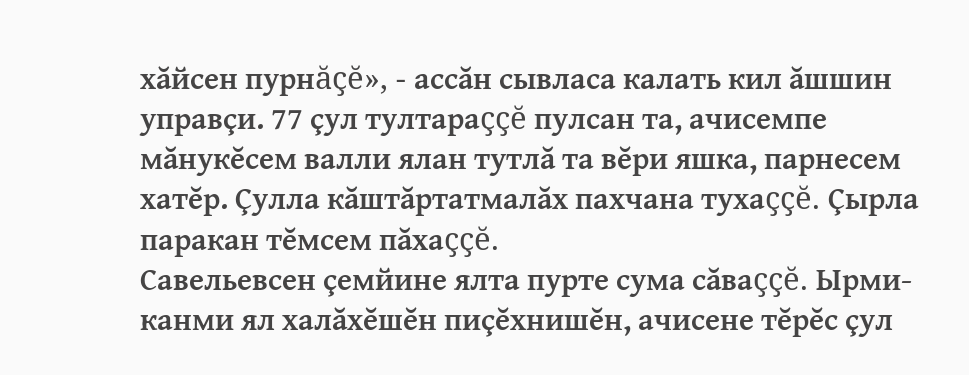хăйсен пурнăçĕ», - ассăн сывласа калать кил ăшшин управçи. 77 çул тултараççĕ пулсан та, ачисемпе мăнукĕсем валли ялан тутлă та вĕри яшка, парнесем хатĕр. Çулла кăштăртатмалăх пахчана тухаççĕ. Çырла паракан тĕмсем пăхаççĕ.
Савельевсен çемйине ялта пурте сума сăваççĕ. Ырми-канми ял халăхĕшĕн пиçĕхнишĕн, ачисене тĕрĕс çул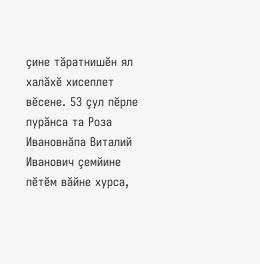çине тăратнишĕн ял халăхĕ хисеплет вĕсене. 53 çул пĕрле пурăнса та Роза Ивановнăпа Виталий Иванович çемйине пĕтĕм вăйне хурса,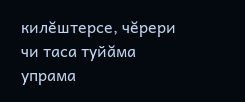килĕштерсе, чĕрери чи таса туйăма упрама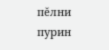пĕлни пурин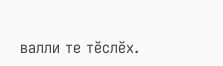валли те тĕслĕх.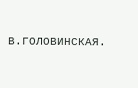В.ГОЛОВИНСКАЯ.